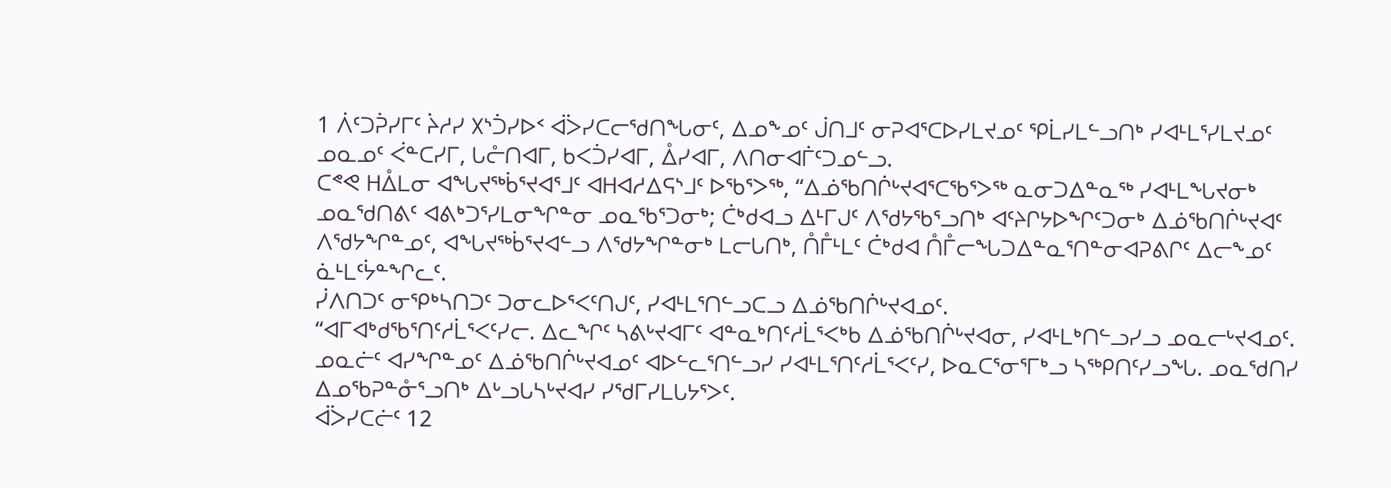1 ᐲᑦᑐᕉᓯᒥᑦ ᔩᓱᓯ ᙭ᔅᑑᓯᐅᑉ ᐋᐴᓯᑕᓕᖁᑎᖓᓂᑦ, ᐃᓄᖕᓄᑦ ᒎᑎᒧᑦ ᓂᕈᐊᕐᑕᐅᓯᒪᔪᓄᑦ ᕿᒫᓯᒪᓪᓗᑎᒃ ᓯᐊᒻᒪᕐᓯᒪᔪᓄᑦ ᓄᓇᓄᑦ ᐹᓐᑕᓯᒥ, ᒐᓔᑎᐊᒥ, ᑲᐸᑑᓯᐊᒥ, ᐂᓯᐊᒥ, ᐱᑎᓂᐊᒦᑦᑐᓄᓪᓗ.
ᑕᕝᕙ ᕼᐂᒪᓂ ᐊᖓᔪᖅᑳᕐᔪᐊᕐᒧᑦ ᐊᕼᐊᓱᐃᕋᔅᒧᑦ ᐅᖃᕐᐳᖅ, “ᐃᓅᖃᑎᒌᒡᔪᐊᕐᑕᖃᕐᐳᖅ ᓇᓂᑐᐃᓐᓇᖅ ᓯᐊᒻᒪᖓᔪᓂᒃ ᓄᓇᖁᑎᕕᑦ ᐊᕕᒃᑐᕐᓯᒪᓂᖏᓐᓂ ᓄᓇᖃᕐᑐᓂᒃ; ᑖᒃᑯᐊᓗ ᐃᒻᒥᒍᑦ ᐱᖁᔭᖃᕐᓗᑎᒃ ᐊᑦᔨᒋᔭᐅᖏᑦᑐᓂᒃ ᐃᓅᖃᑎᒌᒡᔪᐊᑦ ᐱᖁᔭᖏᓐᓄᑦ, ᐊᖓᔪᖅᑳᕐᔪᐊᓪᓗ ᐱᖁᔭᖏᓐᓂᒃ ᒪᓕᒐᑎᒃ, ᑍᒤᒻᒪᑦ ᑖᒃᑯᐊ ᑍᒤᓕᖓᑐᐃᓐᓇᕐᑎᓐᓂᐊᕈᕕᒋᑦ ᐃᓕᖕᓄᑦ ᓈᒻᒪᑦᔮᓐᖏᓚᑦ.
ᓰᐱᑎᑐᑦ ᓂᕿᒃᓴᑎᑐᑦ ᑐᓂᓚᐅᕐᐸᑦᑎᒍᑦ, ᓯᐊᒻᒪᕐᑎᓪᓗᑕᓗ ᐃᓅᖃᑎᒌᒡᔪᐊᓄᑦ.
“ᐊᒥᐊᒃᑯᖃᕐᑎᑦᓱᒫᕐᐸᑦᓯᓕ. ᐃᓚᖏᑦ ᓴᕕᒡᔪᐊᒥᑦ ᐊᓐᓇᒃᑎᑦᓱᒫᕐᐸᒃᑲ ᐃᓅᖃᑎᒌᒡᔪᐊᓂ, ᓯᐊᒻᒪᒃᑎᓪᓗᓯᓗ ᓄᓇᓕᒡᔪᐊᓄᑦ.
ᓄᓇᓖᑦ ᐊᓯᖏᓐᓄᑦ ᐃᓅᖃᑎᒌᒡᔪᐊᓄᑦ ᐊᐅᓪᓚᕐᑎᓪᓗᓯ ᓯᐊᒻᒪᕐᑎᑦᓱᒫᕐᐸᑦᓯ, ᐅᓇᑕᕐᓂᕐᒥᒃᓗ ᓴᖅᑭᑎᑦᓯᓗᖓ. ᓄᓇᖁᑎᓯ ᐃᓄᖃᕈᓐᓁᕐᓗᑎᒃ ᐃᒡᓗᒐᓴᒡᔪᐊᓯ ᓯᖁᒥᓯᒪᒐᔭᕐᐳᑦ.
ᐋᐴᓯᑕᓖᑦ 12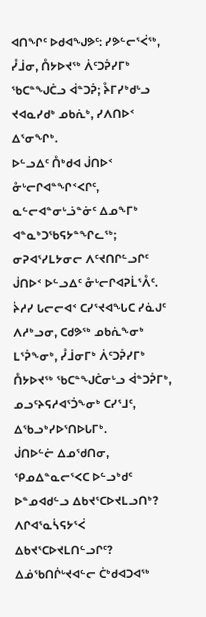ᐊᑎᖏᑦ ᐅᑯᐊᖑᕗᑦ: ᓯᕗᓪᓕᕐᐹᖅ, ᓮᒨᓂ, ᑍᔭᐅᔪᖅ ᐲᑦᑐᕉᓯᒥᒃ ᖃᑕᓐᖑᑖᓗ ᐋᓐᑐᕉ; ᔧᒥᓯᒃᑯᒡᓗ ᔪᐊᓇᓯᑯᒃ ᓄᑲᕇᒃ, ᓯᐱᑎᐅᑉ ᐃᕐᓂᖏᒃ.
ᐅᓪᓗᐃᑦ ᑍᒃᑯᐊ ᒎᑎᐅᑉ ᓁᒡᓕᒋᐊᓐᖏᑉᐸᒋᑦ, ᓇᓪᓕᐊᓐᓂᒡᓘᓐᓃᑦ ᐃᓄᖕᒥᒃ ᐊᓐᓇᒃᑐᖃᕋᔭᓐᖏᓚᖅ; ᓂᕈᐊᕐᓯᒪᔭᓂᓕ ᐱᑦᔪᑎᒋᓪᓗᒋᑦ ᒎᑎᐅᑉ ᐅᓪᓗᐃᑦ ᓁᒡᓕᒋᐊᕈᒫᕐᐰᑦ.
ᔩᓱᓯ ᒐᓕᓕᐊᑉ ᑕᓯᕐᔪᐊᖓᑕ ᓯᓈᒍᑦ ᐱᓱᒃᓗᓂ, ᑕᑯᕗᖅ ᓄᑲᕇᖕᓂᒃ ᒪᕐᕉᖕᓂᒃ, ᓮᒨᓂᒥᒃ ᐲᑦᑐᕉᓯᒥᒃ ᑍᔭᐅᔪᖅ ᖃᑕᓐᖑᑖᓂᒡᓗ ᐋᓐᑐᕉᒥᒃ, ᓄᓗᑦᔨᕋᓱᐊᕐᑑᖕᓂᒃ ᑕᓯᕐᒧᑦ, ᐃᖃᓗᒃᓯᐅᕐᑎᐅᒐᒥᒃ.
ᒎᑎᐅᓪᓖ ᐃᓄᖁᑎᓂ, ᕿᓄᐃᓐᓇᓕᕐᐸᑕ ᐅᓪᓗᒃᑯᑦ ᐅᓐᓄᐊᑯᓪᓗ ᐃᑲᔪᕐᑕᐅᔪᒪᓗᑎᒃ? ᐱᒋᐊᕐᓇᓵᕋᔭᕐᐹ ᐃᑲᔪᕐᑕᐅᔪᒪᑎᓪᓗᒋᑦ?
ᐃᓅᖃᑎᒌᒡᔪᐊᓪᓕ ᑖᒃᑯᐊᑐᐊᖅ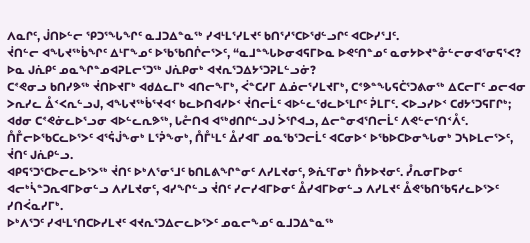ᐱᓇᒋᑦ, ᒎᑎᐅᓪᓕ ᕿᑐᕐᖓᖏᑦ ᓇᒧᑐᐃᓐᓇᖅ ᓯᐊᒻᒪᕐᓯᒪᔪᑦ ᑲᑎᕐᓱᕐᑕᐅᖁᓪᓗᒋᑦ ᐊᑕᐅᓯᕐᒧᑦ.
ᔫᑎᓪᓕ ᐊᖓᔪᖅᑳᖏᑦ ᐃᒻᒥᖕᓄᑦ ᐅᖃᖃᑎᒌᓕᕐᐳᑦ, “ᓇᒧᓐᖓᐅᓂᐊᕋᒥᐅᓇ ᐅᕙᑦᑎᓐᓄᑦ ᓇᓂᔭᐅᔪᓐᓁᓪᓕᓂᐊᕐᓂᕋᕐᐸ? ᐅᓇ ᒍᕇᑭᑦ ᓄᓇᖏᓐᓄᐊᕈᒪᓕᕐᑐᖅ ᒍᕇᑭᓂᒃ ᐊᔪᕆᕐᑐᐃᔭᕐᑐᕈᒪᓪᓗᓃ?
ᑕᕝᕙᓂᓗ ᑲᑎᓯᕗᖅ ᔫᑎᐅᔪᒥᒃ ᐊᑯᐃᓚᒥᒃ ᐊᑎᓕᖕᒥᒃ, ᐹᓐᑕᓯᒥ ᐃᓅᓕᕐᓯᒪᔪᒥᒃ, ᑕᕝᕗᓐᖓᕋᑖᕐᑐᕕᓂᖅ ᐃᑕᓕᒥᑦ ᓄᓕᐊᓂ ᐳᕆᓯᓚ ᐂᑉᐸᕆᓪᓗᒍ, ᐊᖓᔪᖅᑳᕐᔪᐊᑉ ᑲᓚᐅᑎᐊᓯᐅᑉ ᔫᑎᓕᒫᑦ ᐊᐅᓪᓚᖁᓚᐅᕐᒪᒋᑦ ᕉᒪᒥᑦ. ᐸᐅᓗᓯᐅᑉ ᑕᑯᔭᕐᑐᕋᒥᒋᒃ;
ᐊᑯᓂ ᑕᕝᕙᓃᓚᐅᕐᓗᓂ ᐊᐅᓪᓚᕆᕗᖅ, ᒐᓔᑎᐊ ᐊᖅᑯᑎᒋᓪᓗᒍ ᐴᕐᒋᐊᓗ, ᐃᓕᓐᓂᐊᕐᑎᓕᒫᑦ ᐱᕙᓪᓕᕐᑎᑉᐰᑦ.
ᑍᒤᓕᐅᖃᑕᓚᐅᕐᐳᑦ ᐊᕐᕌᒎᖕᓂᒃ ᒪᕐᕉᖕᓂᒃ, ᑍᒤᒻᒪᑦ ᐂᓯᐊᒥ ᓄᓇᖃᕐᑐᓕᒫᑦ ᐊᑕᓂᐅᑉ ᐅᖃᐅᑕᐅᓂᖓᓂᒃ ᑐᓴᐅᒪᓕᕐᐳᑦ, ᔫᑎᑦ ᒍᕇᑭᓪᓗ.
ᐊᑭᕋᕐᑐᕐᑕᐅᓕᓚᐅᕐᐳᖅ ᔫᑎᑦ ᐅᒃᐱᕐᓂᕐᒧᑦ ᑲᑎᒪᕕᖏᓐᓂᑦ ᐱᓯᒪᔪᓂᑦ, ᕗᕇᑦᒥᓂᒃ ᑍᔭᐅᔪᓂᑦ. ᓮᕆᓂᒥᐅᓂᑦ ᐊᓕᒃᓵᓐᑐᕆᐊᒥᐅᓂᓪᓗ ᐱᓯᒪᔪᓂᑦ, ᐊᓯᖏᓪᓗ ᔫᑎᑦ ᓯᓕᓯᐊᒥᐅᓂᑦ ᐂᓯᐊᒥᐅᓂᓪᓗ ᐱᓯᒪᔪᑦ ᐂᕙᖃᑎᖃᕋᓱᓚᐅᕐᐳᑦ ᓯᑎᐹᓇᓯᒥᒃ.
ᐅᒃᐱᕐᑐᑦ ᓯᐊᒻᒪᕐᑎᑕᐅᓯᒪᔪᑦ ᐊᔪᕆᕐᑐᐃᓕᓚᐅᕐᐳᑦ ᓄᓇᓕᖕᓄᑦ ᓇᒧᑐᐃᓐᓇᖅ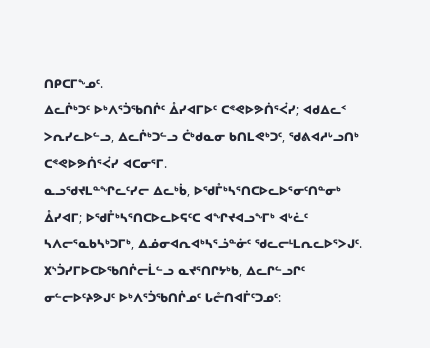ᑎᑭᑕᒥᖕᓄᑦ.
ᐃᓚᒌᒃᑐᑦ ᐅᒃᐱᕐᑑᖃᑎᒌᑦ ᐂᓯᐊᒥᐅᑦ ᑕᕝᕙᐅᕗᑏᕐᐹᓯ; ᐊᑯᐃᓚᑉ ᐳᕆᓯᓚᐅᓪᓗ, ᐃᓚᒌᒃᑐᓪᓗ ᑖᒃᑯᓇᓂ ᑲᑎᒪᕙᒃᑐᑦ, ᖁᕕᐊᓱᒡᓗᑎᒃ ᑕᕝᕙᐅᕗᑏᕐᐹᓯ ᐊᑕᓂᕐᒥ.
ᓇᓗᖁᔪᒪᓐᖏᓚᑦᓯᓕ ᐃᓚᒃᑳ, ᐅᖁᒤᒃᓴᕐᑎᑕᐅᓚᐅᕐᓂᑦᑎᓐᓂᒃ ᐂᓯᐊᒥ; ᐅᖁᒤᒃᓴᕐᑎᑕᐅᓚᐅᕋᑦᑕ ᐊᖏᔪᐊᓗᖕᒥᒃ ᐊᒡᓛᑦ ᓴᐱᓕᕐᓇᑲᓴᒃᑐᒥᒃ, ᐃᓅᓂᐊᕆᐊᒃᓴᕐᓘᓐᓃᑦ ᖁᓚᓕᒻᒪᕆᓚᐅᕐᐳᒍᑦ.
᙭ᔅᑑᓯᒥᐅᑕᐅᖃᑎᒌᓕᒫᓪᓗ ᓇᔪᕐᑎᒋᔭᒃᑲ, ᐃᓚᒋᓪᓗᒋᑦ ᓂᓪᓕᐅᑦᔨᕗᒍᑦ ᐅᒃᐱᕐᑑᖃᑎᒌᓄᑦ ᒐᓔᑎᐊᒦᑦᑐᓄᑦ: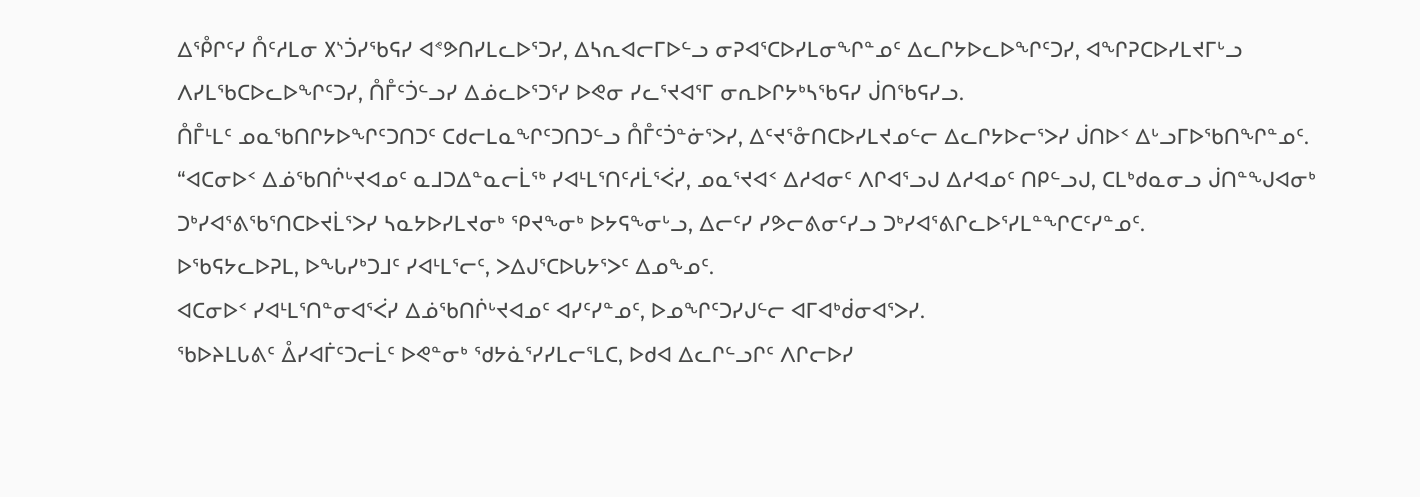ᐃᕾᒋᑦᓯ ᑍᑦᓱᒪᓂ ᙭ᔅᑑᓯᖃᕋᓯ ᐊᕝᕗᑎᓯᒪᓚᐅᕐᑐᓯ, ᐃᓴᕆᐊᓕᒥᐅᓪᓗ ᓂᕈᐊᕐᑕᐅᓯᒪᓂᖏᓐᓄᑦ ᐃᓚᒋᔭᐅᓚᐅᖏᑦᑐᓯ, ᐊᖏᕈᑕᐅᓯᒪᔪᒥᒡᓗ ᐱᓯᒪᖃᑕᐅᓚᐅᖏᑦᑐᓯ, ᑍᒤᑦᑑᓪᓗᓯ ᐃᓅᓚᐅᕐᑐᕐᓯ ᐅᕙᓂ ᓯᓚᕐᔪᐊᕐᒥ ᓂᕆᐅᒋᔭᒃᓴᖃᕋᓯ ᒎᑎᖃᕋᓯᓗ.
ᑍᒤᒻᒪᑦ ᓄᓇᖃᑎᒋᔭᐅᖏᑦᑐᑎᑐᑦ ᑕᑯᓕᒪᓇᖏᑦᑐᑎᑐᓪᓗ ᑍᒤᑦᑑᓐᓃᕐᐳᓯ, ᐃᑦᔪᕐᓁᑎᑕᐅᓯᒪᔪᓄᓪᓕ ᐃᓚᒋᔭᐅᓕᕐᐳᓯ ᒎᑎᐅᑉ ᐃᒡᓗᒥᐅᖃᑎᖏᓐᓄᑦ.
“ᐊᑕᓂᐅᑉ ᐃᓅᖃᑎᒌᒡᔪᐊᓄᑦ ᓇᒧᑐᐃᓐᓇᓕᒫᖅ ᓯᐊᒻᒪᕐᑎᑦᓱᒫᕐᐹᓯ, ᓄᓇᕐᔪᐊᑉ ᐃᓱᐊᓂᑦ ᐱᒋᐊᕐᓗᒍ ᐃᓱᐊᓄᑦ ᑎᑭᓪᓗᒍ, ᑕᒪᒃᑯᓇᓂᓗ ᒎᑎᓐᖑᐊᓂᒃ ᑐᒃᓯᐊᕐᕕᖃᕐᑎᑕᐅᔪᒫᕐᐳᓯ ᓴᓇᔭᐅᓯᒪᔪᓂᒃ ᕿᔪᖕᓂᒃ ᐅᔭᕋᖕᓂᒡᓗ, ᐃᓕᑦᓯ ᓯᕗᓕᕕᓂᑦᓯᓗ ᑐᒃᓯᐊᕐᕕᒋᓚᐅᕐᓯᒪᓐᖏᑕᑦᓯᓐᓄᑦ.
ᐅᖃᕋᔭᓚᐅᕈᒪ, ᐅᖓᓯᒃᑐᒧᑦ ᓯᐊᒻᒪᕐᓕᑦ, ᐳᐃᒍᕐᑕᐅᒐᔭᕐᐳᑦ ᐃᓄᖕᓄᑦ.
ᐊᑕᓂᐅᑉ ᓯᐊᒻᒪᕐᑎᓐᓂᐊᕐᐹᓯ ᐃᓅᖃᑎᒌᒡᔪᐊᓄᑦ ᐊᓯᑦᓯᓐᓄᑦ, ᐅᓄᖏᑦᑐᓯᒍᓪᓕ ᐊᒥᐊᒃᑰᓂᐊᕐᐳᓯ.
ᖃᐅᔨᒪᒐᕕᑦ ᐂᓯᐊᒦᑦᑐᓕᒫᑦ ᐅᕙᓐᓂᒃ ᖁᔭᓈᕐᓯᓯᒪᓕᕐᒪᑕ, ᐅᑯᐊ ᐃᓚᒋᓪᓗᒋᑦ ᐱᒋᓕᐅᓯ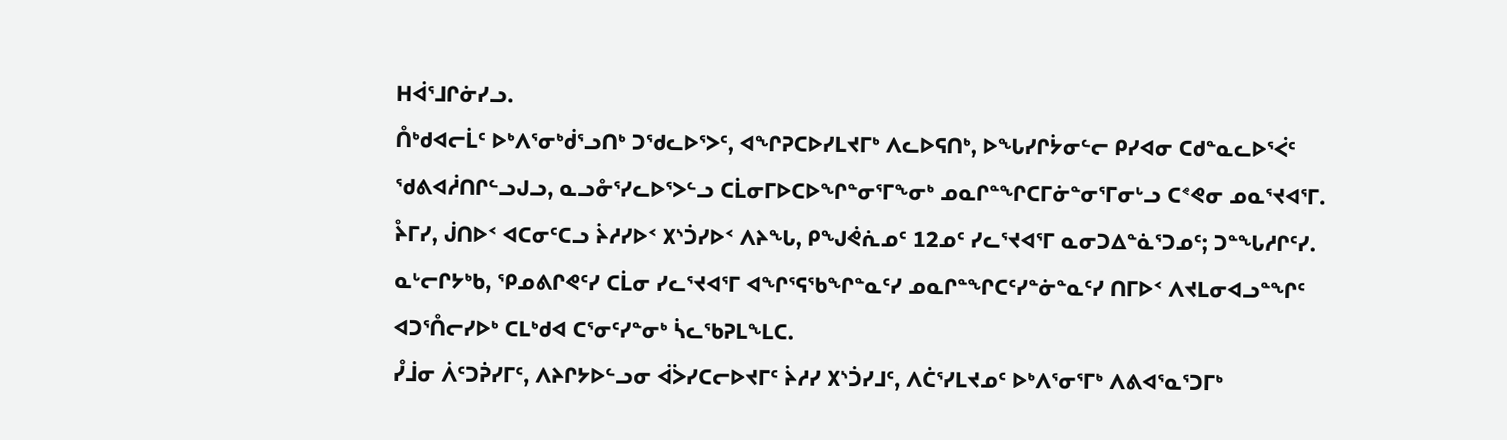ᕼᐋᕐᒧᒋᓃᓯᓗ.
ᑍᒃᑯᐊᓕᒫᑦ ᐅᒃᐱᕐᓂᒃᑰᕐᓗᑎᒃ ᑐᖁᓚᐅᕐᐳᑦ, ᐊᖏᕈᑕᐅᓯᒪᔪᒥᒃ ᐱᓚᐅᕋᑎᒃ, ᐅᖓᓯᒋᔮᓂᓪᓕ ᑭᓯᐊᓂ ᑕᑯᓐᓇᓚᐅᕐᐹᑦ ᖁᕕᐊᓲᑎᒋᓪᓗᒍᓗ, ᓇᓗᓁᕐᓯᓚᐅᕐᐳᓪᓗ ᑕᒫᓂᒥᐅᑕᐅᖏᓐᓂᕐᒥᖕᓂᒃ ᓄᓇᒋᓐᖏᑕᒥᓃᓐᓂᕐᒥᓂᒡᓗ ᑕᕝᕙᓂ ᓄᓇᕐᔪᐊᕐᒥ.
ᔧᒥᓯ, ᒎᑎᐅᑉ ᐊᑕᓂᑦᑕᓗ ᔩᓱᓯᐅᑉ ᙭ᔅᑑᓯᐅᑉ ᐱᔨᖓ, ᑭᖑᕚᕇᓄᑦ 12ᓄᑦ ᓯᓚᕐᔪᐊᕐᒥ ᓇᓂᑐᐃᓐᓈᕐᑐᓄᑦ; ᑐᓐᖓᓱᒋᑦᓯ.
ᓇᒡᓕᒋᔭᒃᑲ, ᕿᓄᕕᒋᕙᑦᓯ ᑕᒫᓂ ᓯᓚᕐᔪᐊᕐᒥ ᐊᖏᕐᕋᖃᖏᓐᓇᑦᓯ ᓄᓇᒋᓐᖏᑕᑦᓯᓐᓃᓐᓇᑦᓯ ᑎᒥᐅᑉ ᐱᔪᒪᓂᐊᓗᓐᖏᑦ ᐊᑐᕐᑍᓕᓯᐅᒃ ᑕᒪᒃᑯᐊ ᑕᕐᓂᑦᓯᓐᓂᒃ ᓵᓚᖃᕈᒪᖕᒪᑕ.
ᓮᒨᓂ ᐲᑦᑐᕉᓯᒥᑦ, ᐱᔨᒋᔭᐅᓪᓗᓂ ᐋᐴᓯᑕᓕᐅᔪᒥᑦ ᔩᓱᓯ ᙭ᔅᑑᓯᒧᑦ, ᐱᑖᕐᓯᒪᔪᓄᑦ ᐅᒃᐱᕐᓂᕐᒥᒃ ᐱᕕᐊᕐᓇᕐᑐᒥᒃ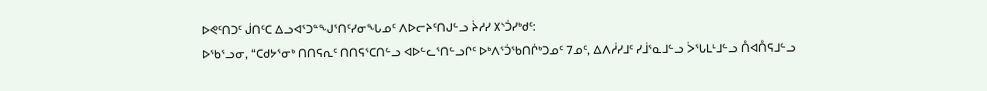ᐅᕙᑦᑎᑐᑦ ᒎᑎᑦᑕ ᐃᓗᐊᕐᑐᓐᖑᕐᑎᑦᓯᓂᖓᓄᑦ ᐱᐅᓕᔨᑦᑎᒍᓪᓗ ᔩᓱᓯ ᙭ᔅᑑᓯᒃᑯᑦ:
ᐅᖃᕐᓗᓂ, “ᑕᑯᔭᕐᓂᒃ ᑎᑎᕋᕆᑦ ᑎᑎᕋᕐᑕᑎᓪᓗ ᐊᐅᓪᓚᕐᑎᓪᓗᒋᑦ ᐅᒃᐱᕐᑑᖃᑎᒌᒃᑐᓄᑦ 7ᓄᑦ, ᐃᐱᓲᓯᒧᑦ ᓯᒨᕐᓇᒧᓪᓗ ᐴᕐᒐᒪᒻᒧᓪᓗ ᑍᐊᑍᕋᒧᓪᓗ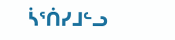ᓵᕐᑏᓯᒧᓪᓗ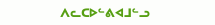ᐱᓚᑕᐅᓪᕕᐊᒧᓪᓗ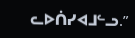ᓚᐅᑏᓯᐊᒧᓪᓗ.”